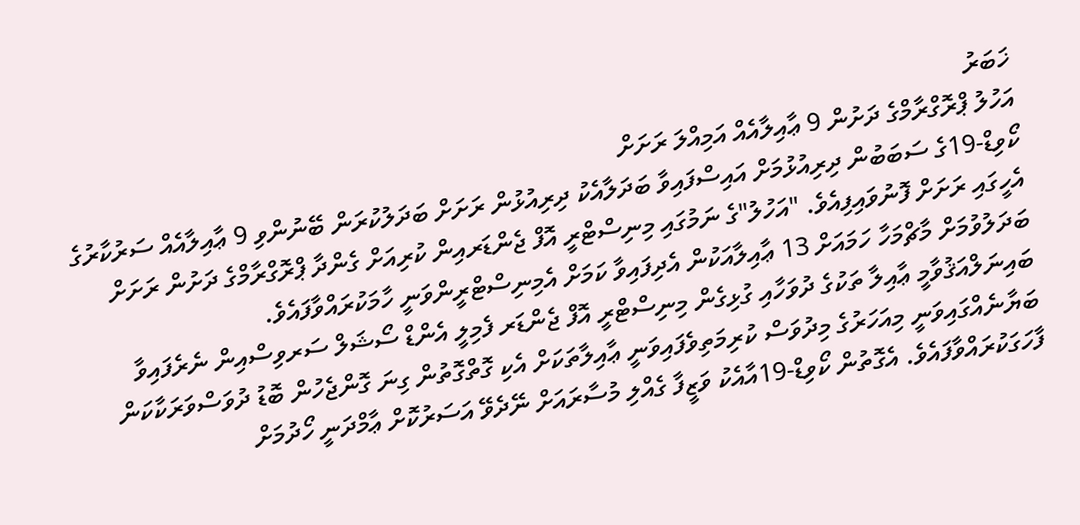ޚަބަރު
އަހުލު ޕްރޮގްރާމްގެ ދަށުން 9 ޢާއިލާއެއް އަމިއްލަ ރަށަށް
ކޯވިޑް-19ގެ ސަބަބުން ދިރިއުޅުމަށް އައިސްފައިވާ ބަދަލާއެކު ދިރިއުޅުން ރަށަށް ބަދަލުކުރަން ބޭނުންވި 9 ޢާއިލާއެއް ސަރުކާރުގެ އެހީގައި ރަށަށް ފޮނުވައިފިއެވެ. "އަހުލު"ގެ ނަމުގައި މިނިސްޓްރީ އޮފް ޖެންޑަރއިން ކުރިއަށް ގެންދާ ޕްރޮގްރާމްގެ ދަށުން ރަށަށް ބަދަލުވުމަށް މާޗްމަހާ ހަމައަށް 13 ޢާއިލާއަކުން އެދިފައިވާ ކަމަށް އެމިނިސްޓްރީންވަނީ ހާމަކުރައްވާފައެވެ.
ބައިނަލްއަޤުވާމީ ޢާއިލާ ތަކުގެ ދުވަހާއި ގުޅިގެން މިނިސްޓްރީ އޮފް ޖެންޑަރ ފެމިލީ އެންޑް ސޯޝަލް ސަރވިސްއިން ނެރެފައިވާ ބަޔާނެއްގައިވަނީ މިއަހަރުގެ މިދުވަސް ކުރިމަތިވެފައިވަނީ ޢާއިލާތަކަށް އެކި ގޮތްގޮތުން ގިނަ ގޮންޖެހުން ބޮޑު ދުވަސްވަރަކާކަން ފާހަގަކުރައްވާފައެވެ. އެގޮތުން ކޯވިޑް-19އާއެކު ވަޒީފާ ގެއްލި މުސާރައަށް ނޭދެވޭ އަސަރުކޮށް ޢާމްދަނީ ހޯދުމަށް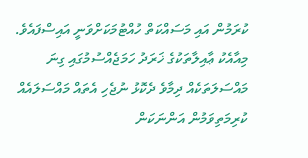ކުރަމުން އައި މަސައްކަތް ހުއްޓުމަކަށްވަނީ އައިސްފައެވެ. މިއާއެކު ޢާއިލާތަކުގެ ޚަރަދު ހަމަޖެއްސުމުގައި ގިނަ މައްސަލަތަކެއް ދިމާވެ ދެކޮޅު ނުޖެހި އެތައް މައްސަލައެއް ކުރިމަތިވަމުން އަންނަކަން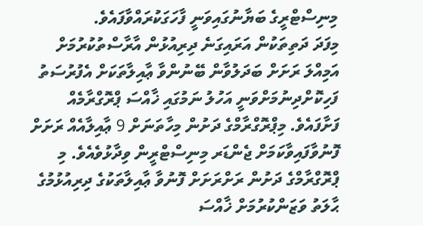މިނިސްޓްރީގެ ބަޔާނުގައިވަނީ ފާހަގަކުރައްވާފައެވެ.
މިފަދަ ދަތިތަކުން އަރައިގަނެ ދިރިއުޅުން އާރާސްތުކުރުމަށް އަމިއްލަ ރަށަށް ބަދަލުވާން ބޭނުންވާ ޢާއިލާތަކަށް އެފުރުސަތު ފަހިކޮށްދިނުމަށްވަނީ އަހުލު ނަމުގައި ޚާއްސަ ޕްރޮގްރާމެއް ފަށާފައެވެ. މިޕްރޮގްރާމްގެ ދަށުން މިހާތަނަށް 9 ޢާއިލާއެއް ރަށަށް ފޮނުވާފައިވާކަމަށް ޖެންޑަރ މިނިސްޓްރީން ވިދާޅުވެއެވެ. މި ޕްރޮގްރާމްގެ ދަށުން ރަށްރަށަށް ފޮނުވާ ޢާއިލާތަކުގެ ދިރިއުޅުމުގެ ޙާލަތު ވަޒަންކުރުމަށް ޚާއްސަ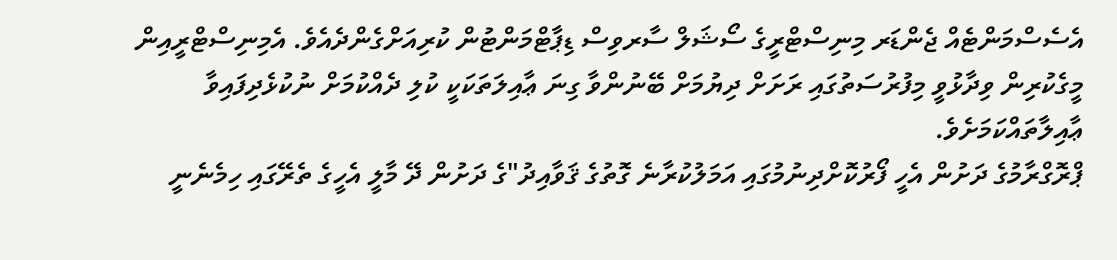އެސެސްމަންޓެއް ޖެންޑަރ މިނިސްޓްރީގެ ސޯޝަލް ސާރވިސް ޑިޕާޓްމަންޓުން ކުރިއަށްގެންދެއެވެ. އެމިނިސްޓްރީއިން މީގެކުރިން ވިދާޅުވީ މިފުރުސަތުގައި ރަށަށް ދިޔުމަށް ބޭނުންވާ ގިނަ ޢާއިލަތަކަކީ ކުލި ދެއްކުމަށް ނުކުޅެދިފައިވާ ޢާއިލާތައްކަމަށެވެ.
ޕްރޮގްރާމުގެ ދަށުން އެހީ ފޯރުކޮށްދިނުމުގައި އަމަލުކުރާނެ ގޮތުގެ ޤަވާއިދު"ގެ ދަށުން ދޭ މާލީ އެހީގެ ތެރޭގައި ހިމެނެނީ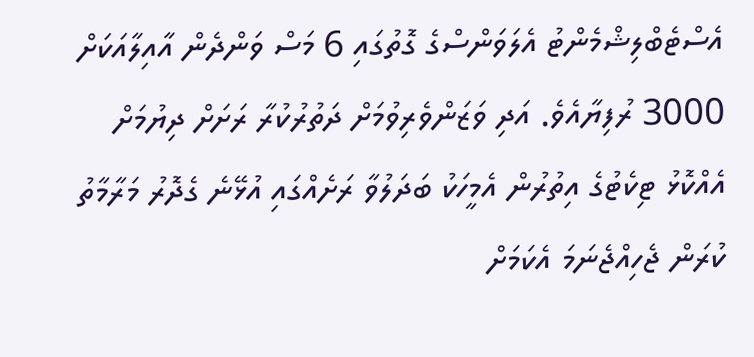އެސްޓެބްލިޝްމެންޓު އެލަވަންސްގެ ގޮތުގައި 6 މަސް ވަންދެން އާއިލާއަކަށް 3000 ރުފިޔާއެވެ. އަދި ވަޒަންވެރިވުމަށް ދަތުރުކުރާ ރަށަށް ދިޔުމަށް އެއްކޮޅު ޓިކެޓުގެ އިތުރުން އެމީހަކު ބަދަލުވާ ރަށެއްގައި އުޅޭނެ ގެދޮރު މަރާމާތު ކުރަން ޖެހިއްޖެނަމަ އެކަމަށް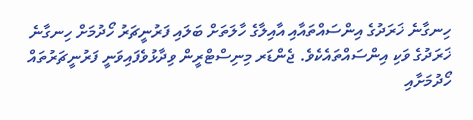ހިނގާނެ ޚަރަދުގެ އިންސައްތައާއި އާއިލާގެ ހާލަތަށް ބަލައި ފަރުނީޗަރު ހޯދުމަށް ހިނގާނެ ޚަރަދުގެ ވަކި އިންސައްތައެކެވެ. ޖެންޑަރ މިނިސްޓްރީން ވިދާޅުވެފައިވަނީ ފަރުނީޗަރުތައް ހޯދުމަށާއި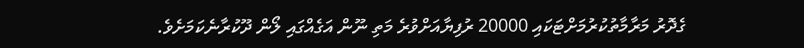ގެދޮރު މަރާމާތުކުރުމަށްޓަކައި 20000 ރުފިޔާއަށްވުރެ މަތި ނޫން އަގެއްގައި ލޯން ދޫކުރާނެކަމަށެވެ.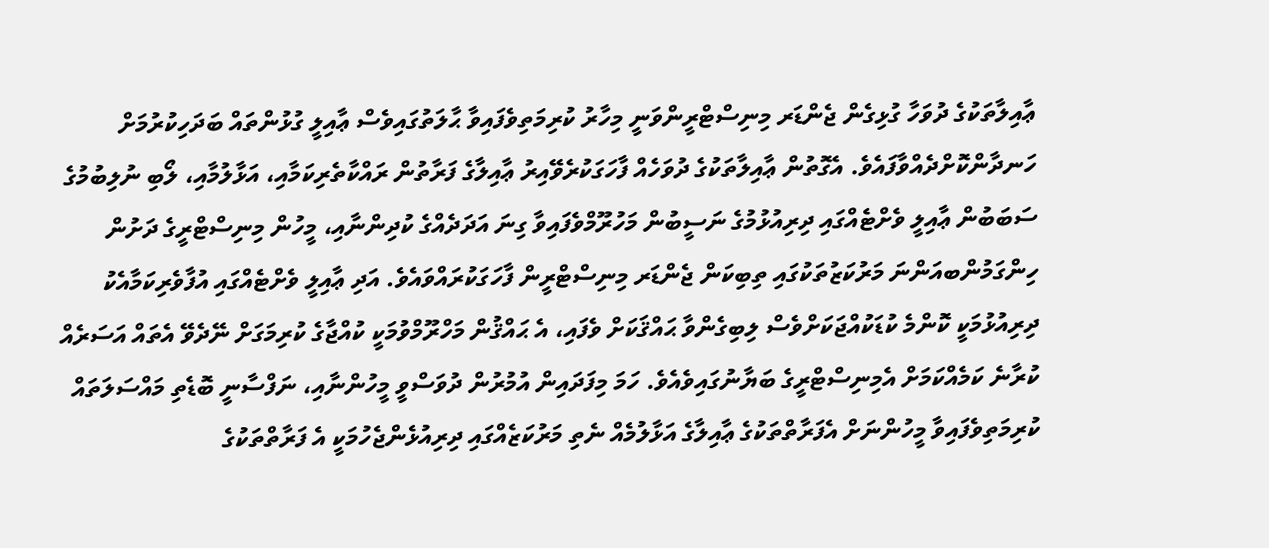ޢާއިލާތަކުގެ ދުވަހާ ގުޅިގެން ޖެންޑަރ މިނިސްޓްރީންވަނީ މިހާރު ކުރިމަތިވެފައިވާ ޙާލަތުގައިވެސް ޢާއިލީ ގުޅުންތައް ބަދަހިކުރުމަށް ހަނދާންކޮށްދެއްވާފައެވެ. އެގޮތުން ޢާއިލާތަކުގެ ދުވަހެއް ފާހަގަކުރެވޭއިރު ޢާއިލާގެ ފަރާތުން ރައްކާތެރިކަމާއި، އަޅާލުމާއި، ލޯބި ނުލިބުމުގެ ސަބަބުން ޢާއިލީ ވެށްޓެއްގައި ދިރިއުޅުމުގެ ނަސީބުން މަހުރޫމްވެފައިވާ ގިނަ އަދަދެއްގެ ކުދިންނާއި، މީހުން މިނިސްޓްރީގެ ދަށުން ހިންގަމުންބއަންނަ މަރުކަޒުތަކުގައި ތިބިކަން ޖެންޑަރ މިނިސްޓްރީން ފާހަގަކުރައްވައެވެ. އަދި ޢާއިލީ ވެށްޓެއްގައި އުފާވެރިކަމާއެކު ދިރިއުޅުމަކީ ކޮންމެ ކުޑަކުއްޖަކަށްވެސް ލިބިގެންވާ ޙައްޤަކަށް ވެފައި، އެ ޙައްޤުން މަހްރޫމްވުމަކީ ކުއްޖާގެ ކުރިމަގަށް ނޭދެވޭ އެތައް އަސަރެއް ކުރާނެ ކަމެއްކަމަށް އެމިނިސްޓްރީގެ ބަޔާނުގައިވެއެވެ. ހަމަ މިފަދައިން އުމުރުން ދުވަސްވީ މީހުންނާއި، ނަފްސާނީ ބޮޑެތި މައްސަލަތައް ކުރިމަތިވެފައިވާ މީހުންނަށް އެފަރާތްތަކުގެ ޢާއިލާގެ އަޅާލުމެއް ނެތި މަރުކަޒެއްގައި ދިރިއުޅެންޖެހުމަކީ އެ ފަރާތްތަކުގެ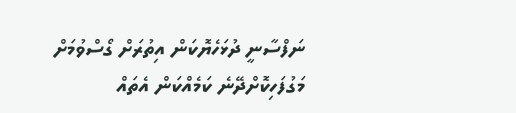ނަފްސާނީ ދުޅަހެޔޮކަން އިތުރަށް ގޯސްވުމަށް މަގުފަހިކޮށްދޭނެ ކަމެއްކަން އެތައް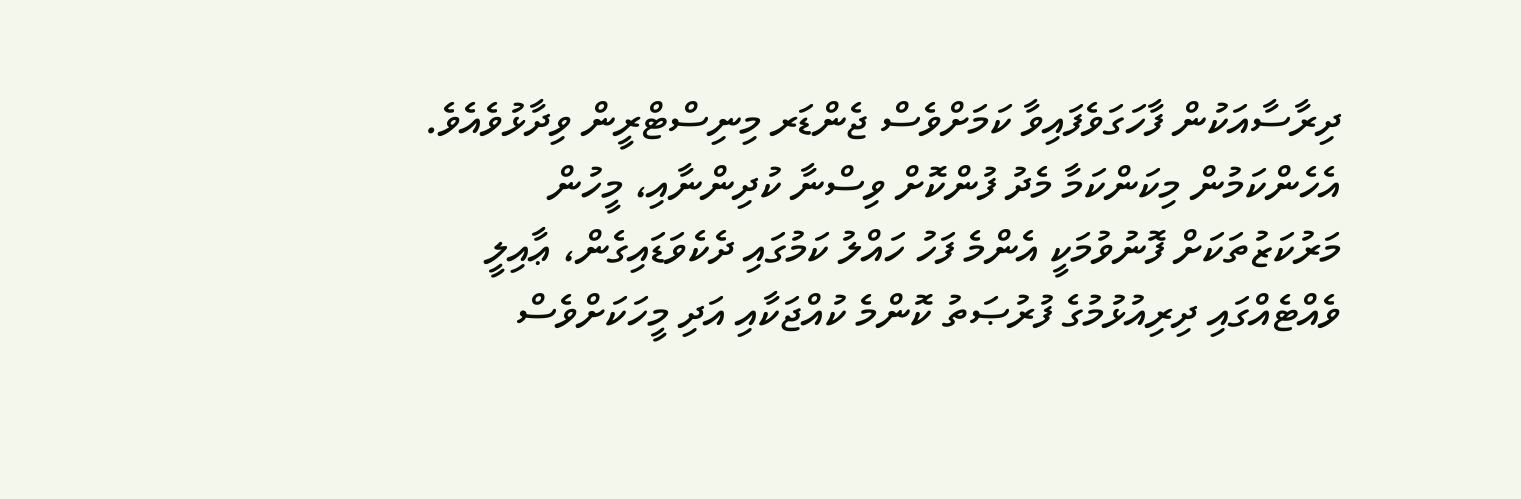ދިރާސާއަކުން ފާހަގަވެފައިވާ ކަމަށްވެސް ޖެންޑަރ މިނިސްޓްރީން ވިދާޅުވެއެވެ.
އެހެންކަމުން މިކަންކަމާ މެދު ފުންކޮށް ވިސްނާ ކުދިންނާއި، މީހުން މަރުކަޒުތަކަށް ފޮނުވުމަކީ އެންމެ ފަހު ހައްލު ކަމުގައި ދެކެވަޑައިގެން، ޢާއިލީ ވެއްޓެއްގައި ދިރިއުޅުމުގެ ފުރުޞަތު ކޮންމެ ކުއްޖަކާއި އަދި މީހަކަށްވެސް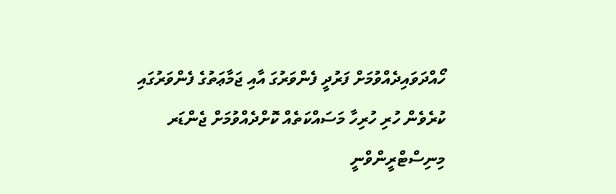ހޯއްދަވައިދެއްވުމަށް ފަރުދީ ފެންވަރުގަ އާއި ޖަމާޢަތުގެ ފެންވަރުގައި ކުރެވެން ހުރި ހުރިހާ މަސައްކަތެއް ކޮށްދެއްވުމަށް ޖެންޑަރ މިނިސްޓްރީންވްނީ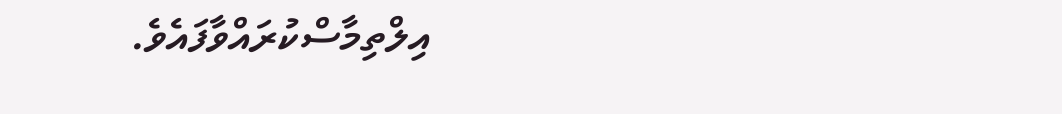އިލްތިމާސްކުރައްވާފައެވެ.